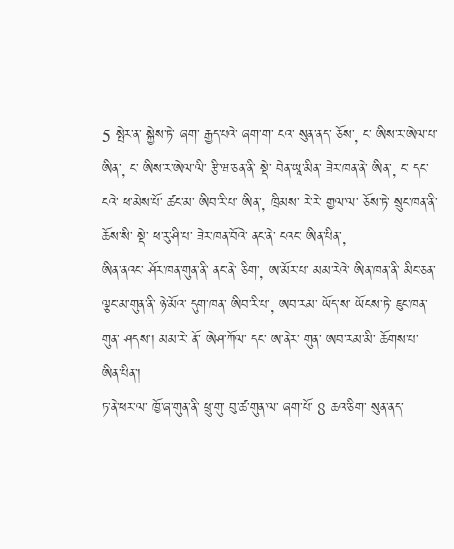5 སྤེར་ན་ སྐྱེས་ཏེ་ ཞག་ རྒྱད་པའེ་ ཞག་ག་ ངའ་ སུན་ནད་ ཅོས་, ང་ ཨིས་ར་ཨེལ་པ་ ཨིན་, ང་ ཨིས་ར་ཨེལ་ལི་ རྩི་ཝ་ཅན་ནི་ སྡེ་ བེན་ཡཱ་མིན་ ཟེར་ཁན་ནེ་ ཨིན་, ང་ དང་ ངའེ་ ཕ་མེས་པོ་ ཚང་མ་ ཨིབ་རི་པ་ ཨིན་, ཁྲིམས་ རེ་རེ་ གྱལ་ལ་ ཅོས་ཏེ་ སྲུང་ཁན་ནི་ ཆོས་སི་ སྡེ་ ཕ་རུ་ཤི་པ་ ཟེར་ཁན་བོའེ་ ནང་ནེ་ ངའང་ ཨིན་པིན་,
ཨིན་ནའང་ ཤོར་ཁན་གུན་ནི་ ནང་ནེ་ ཅིག་, ཨ་མོར་པ་ མམ་རེའེ་ ཨིན་ཁན་ནི་ མིང་ཅན་ ལྕང་མ་གུན་ནི་ ཉེ་མོའ་ དུག་ཁན་ ཨིབ་རི་པ་, ཨབ་རམ་ ཡོད་ས་ ཡོངས་ཏེ་ ཇུང་ཁན་གུན་ ཤདས་། མམ་རེ་ ནོ་ ཨེཤ་ཀོལ་ དང་ ཨ་ནེར་ གུན་ ཨབ་རམ་མི་ ཆོགས་པ་ ཨིན་པིན་།
ཏ་ནེ་ཕར་ལ་ ཁྱོ་ཞ་གུན་ནི་ ཕྲུ་གུ་ བུ་ཚ་གུན་ལ་ ཞག་པོ་ 8 ཆའ་ཅིག་ སུན་ནད་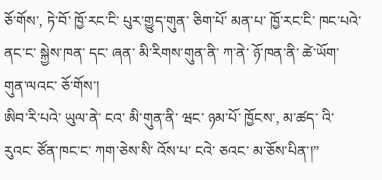ཅོ་གོས་, ཏེ་བོ་ ཁྱོ་རང་ངི་ པུར་གྱུད་གུན་ ཅིག་པོ་ མན་པ་ ཁྱོ་རང་ངི་ ཁང་པའེ་ ནང་ང་ སྐྱེས་ཁན་ དང་ ཞན་ མི་རིགས་གུན་ནི་ ཀ་ནེ་ ཉོ་ཁན་ནི་ ཚེ་ཡོག་ གུན་ལའང་ ཅོ་གོས་།
ཨིབ་རི་པའེ་ ཡུལ་ནེ་ ངའ་ མི་གུན་ནི་ ཝང་ ཉམ་པོ་ ཁྱོངས་, མ་ཚད་ འི་རུའང་ ཙོན་ཁང་ང་ ཀག་ཅེས་སི་ འོས་པ་ ངའེ་ ཅའང་ མ་ཅོས་པིན་།”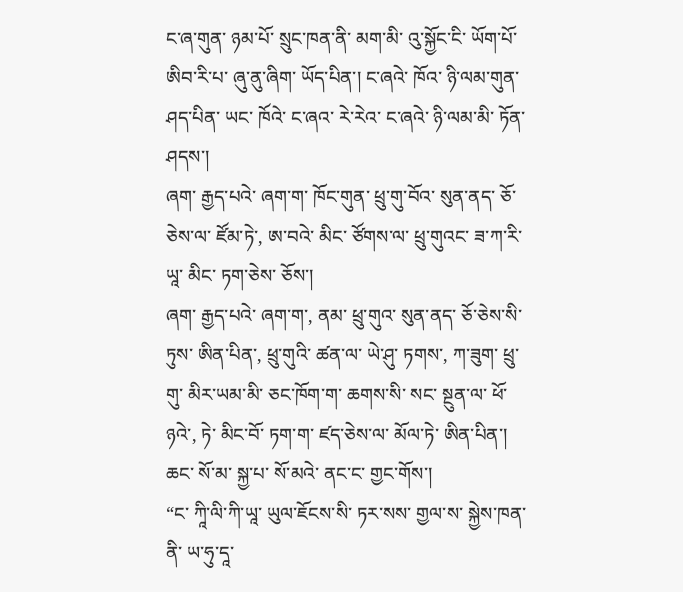ང་ཞ་གུན་ ཉམ་པོ་ སྲུང་ཁན་ནི་ མག་མི་ འུ་སྐྱོང་ངི་ ཡོག་པོ་ ཨིབ་རི་པ་ ཞུ་ནུ་ཞིག་ ཡོད་པིན་། ང་ཞའེ་ ཁོའ་ ཉི་ལམ་གུན་ ཤད་པིན་ ཡང་ ཁོའེ་ ང་ཞའ་ རེ་རེའ་ ང་ཞའེ་ ཉི་ལམ་མི་ ཏོན་ ཤདས་།
ཞག་ རྒྱད་པའེ་ ཞག་ག་ ཁོང་གུན་ ཕྲུ་གུ་བོའ་ སུན་ནད་ ཅོ་ཅེས་ལ་ ཛོམ་ཏེ་, ཨ་བའེ་ མིང་ ཙོགས་ལ་ ཕྲུ་གུའང་ ཟ་ཀ་རི་ཡཱ་ མིང་ ཏག་ཅེས་ ཅོས་།
ཞག་ རྒྱད་པའེ་ ཞག་ག་, ནམ་ ཕྲུ་གུའ་ སུན་ནད་ ཅོ་ཅེས་སི་ ཏུས་ ཨིན་པིན་, ཕྲུ་གུའི་ ཚན་ལ་ ཡེ་ཤུ་ ཏགས་, ཀ་ཟུག་ ཕྲུ་གུ་ མིར་ཡམ་མི་ ཅང་ཁོག་ག་ ཆགས་སི་ སང་ སྔུན་ལ་ ཕོ་ཉའེ་, ཏེ་ མིང་བོ་ ཏག་ག་ ཛད་ཅེས་ལ་ མོལ་ཏེ་ ཨིན་པིན་།
ཆང་ སོ་མ་ སྐྱ་པ་ སོ་མའེ་ ནང་ང་ གྱང་གོས་།
“ང་ ཀཱི་ལི་ཀི་ཡཱ་ ཡུལ་ཇོངས་སི་ ཏར་སས་ གྱལ་ས་ སྐྱེས་ཁན་ནི་ ཡ་ཧུ་དཱ་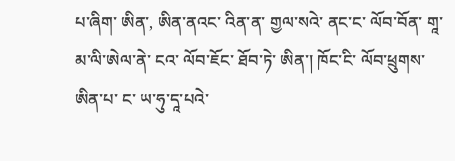པ་ཞིག་ ཨིན་, ཨིན་ནའང་ འིན་ན་ གྱལ་སའེ་ ནང་ང་ ལོབ་བོན་ གཱ་མ་ལི་ཨེལ་ནེ་ ངའ་ ལོབ་ཇོང་ ཐོབ་ཏེ་ ཨིན་། ཁོང་ངི་ ལོབ་ཕྲུགས་ ཨིན་པ་ ང་ ཡ་ཧུ་དཱ་པའེ་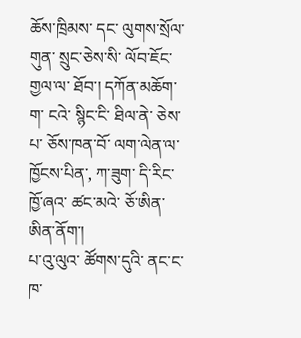ཆོས་ཁྲིམས་ དང་ ལུགས་སྲོལ་ གུན་ སྲུང་ཅེས་སི་ ལོབ་ཇོང་ གྱལ་ལ་ ཐོབ་། དཀོན་མཆོག་ག་ ངའེ་ སྙིང་ངི་ ཐིལ་ནེ་ ཅེས་པ་ ཅོས་ཁན་བོ་ ལག་ལེན་ལ་ ཁྱོངས་པིན་, ཀ་ཟུག་ དི་རིང་ ཁྱོ་ཞའ་ ཚང་མའེ་ ཅོ་ཨིན་ ཨིན་ནོག་།
པ་འུ་ལུའ་ ཚོགས་དུའི་ ནང་ང་ ཁ་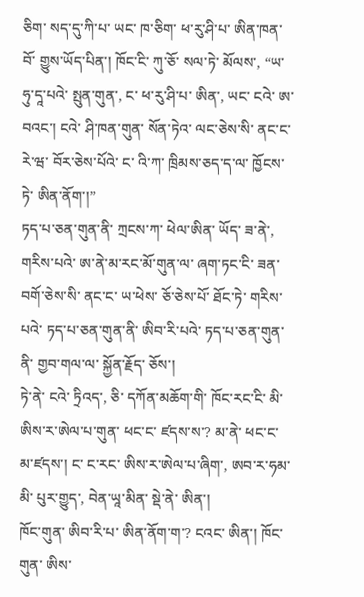ཅིག་ སད་དུ་ཀི་པ་ ཡང་ ཁ་ཅིག་ ཕ་རུ་ཤི་པ་ ཨིན་ཁན་བོ་ གྱུས་ཡོད་པིན་། ཁོང་ངི་ ཀུ་ཅོ་ སལ་ཏེ་ མོལས་, “ཡ་ཧུ་དཱ་པའེ་ སྤུན་གུན་, ང་ ཕ་རུ་ཤི་པ་ ཨིན་, ཡང་ ངའེ་ ཨ་བའང་། ངའེ་ ཤི་ཁན་གུན་ སོན་ཏེའ་ ལང་ཅེས་སི་ ནང་ང་ རེ་ཝ་ བོར་ཅེས་པོའེ་ ང་ འི་ཀ་ ཁྲིམས་ཅད་ད་ལ་ ཁྱོངས་ཏེ་ ཨིན་ནོག་།”
ཏད་པ་ཅན་གུན་ནི་ ཀྲངས་ཀ་ ཕེལ་ཨིན་ ཡོད་ ཟ་ནེ་, གརིས་པའེ་ ཨ་ནེ་མ་རང་མོ་གུན་ལ་ ཞག་ཏང་ངི་ ཟན་ བགོ་ཅེས་སི་ ནང་ང་ ཡ་ཕེས་ ཅོ་ཅེས་པོ་ ཐོང་ཏེ་ གརིས་པའེ་ ཏད་པ་ཅན་གུན་ནི་ ཨིབ་རི་པའེ་ ཏད་པ་ཅན་གུན་ནི་ གྱབ་གལ་ལ་ སྐྱོན་རྗོད་ ཅོས་།
ཏེ་ནེ་ ངའེ་ ཏྲིའད་, ཅི་ དཀོན་མཆོག་གི་ ཁོང་རང་ངི་ མི་ ཨིས་ར་ཨེལ་པ་གུན་ ཕང་ང་ ཛདས་ས་? མ་ནེ་ ཕང་ང་ མ་ཛདས་། ང་ ང་རང་ ཨིས་ར་ཨེལ་པ་ཞིག་, ཨབ་ར་ཧམ་མི་ པུར་གྱུད་, བེན་ཡཱ་མིན་ སྡེ་ནེ་ ཨིན་།
ཁོང་གུན་ ཨིབ་རི་པ་ ཨིན་ནོག་ག་? ངའང་ ཨིན་། ཁོང་གུན་ ཨིས་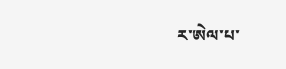ར་ཨེལ་པ་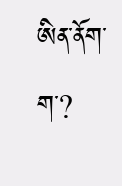ཨིན་ནོག་ག་?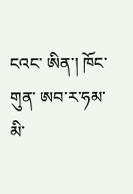ངའང་ ཨིན་། ཁོང་གུན་ ཨབ་ར་ཧམ་མི་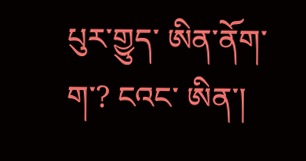པུར་གྱུད་ ཨིན་ནོག་ག་? ངའང་ ཨིན་།